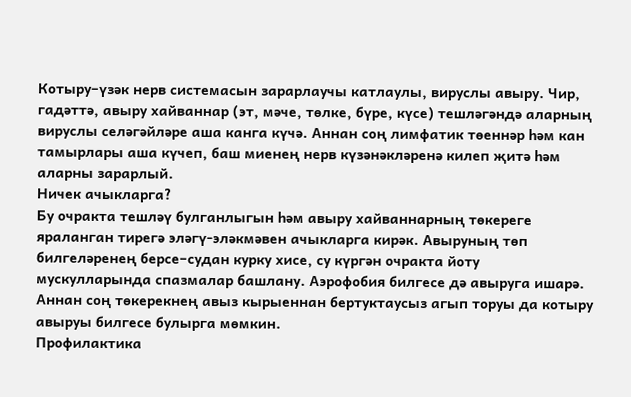Котыру–үзәк нерв системасын зарарлаучы катлаулы, вируслы авыру. Чир, гадәттә, авыру хайваннар (эт, мәче, төлке, бүре, күсе) тешләгәндә аларның вируслы селәгәйләре аша канга күчә. Аннан соң лимфатик төеннәр һәм кан тамырлары аша күчеп, баш миенең нерв күзәнәкләренә килеп җитә һәм аларны зарарлый.
Ничек ачыкларга?
Бу очракта тешләү булганлыгын һәм авыру хайваннарның төкереге яраланган тирегә эләгү-эләкмәвен ачыкларга кирәк. Авыруның төп билгеләренең берсе–судан курку хисе, су күргән очракта йоту мускулларында спазмалар башлану. Аэрофобия билгесе дә авыруга ишарә. Аннан соң төкерекнең авыз кырыеннан бертуктаусыз агып торуы да котыру авыруы билгесе булырга мөмкин.
Профилактика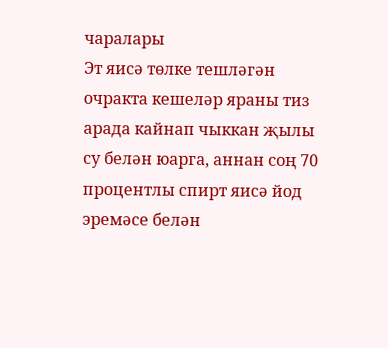чаралары
Эт яисә төлке тешләгән очракта кешеләр яраны тиз арада кайнап чыккан җылы су белән юарга, аннан соң 70 процентлы спирт яисә йод эремәсе белән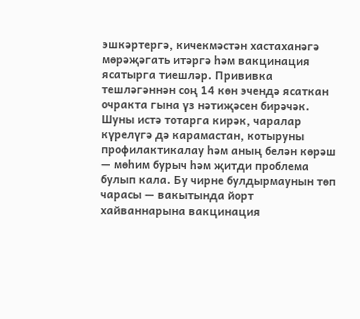эшкәртергә, кичекмәстән хастаханәгә мөрәҗәгать итәргә һәм вакцинация ясатырга тиешләр. Прививка тешләгәннән соң 14 көн эчендә ясаткан очракта гына үз нәтиҗәсен бирәчәк.
Шуны истә тотарга кирәк, чаралар күрелүгә дә карамастан, котыруны профилактикалау һәм аның белән көрәш — мөһим бурыч һәм җитди проблема булып кала. Бу чирне булдырмаунын төп чарасы — вакытында йорт хайваннарына вакцинация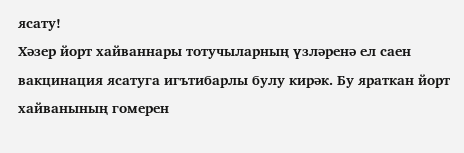ясату!
Хәзер йорт хайваннары тотучыларның үзләренә ел саен вакцинация ясатуга игътибарлы булу кирәк. Бу яраткан йорт хайванының гомерен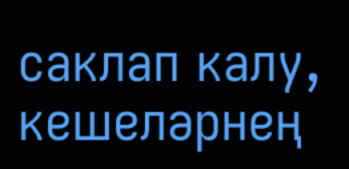саклап калу, кешеләрнең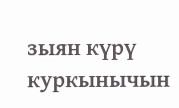зыян күрү куркынычын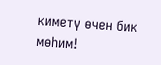киметү өчен бик мөһим!